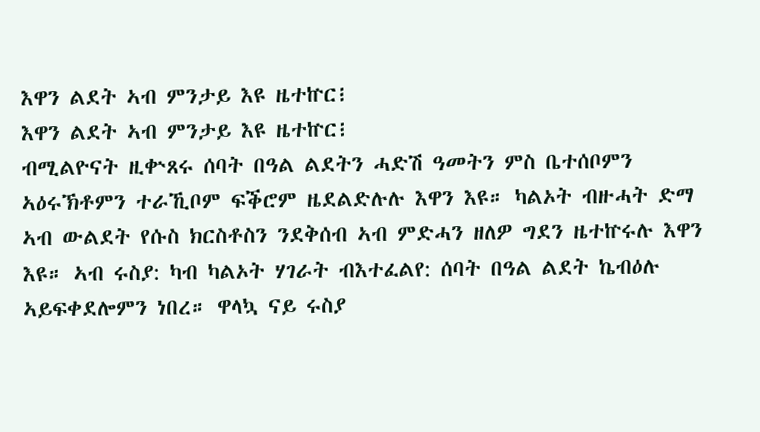እዋን ልደት ኣብ ምንታይ እዩ ዜተኵር፧
እዋን ልደት ኣብ ምንታይ እዩ ዜተኵር፧
ብሚልዮናት ዚቍጸሩ ሰባት በዓል ልደትን ሓድሽ ዓመትን ምስ ቤተሰቦምን ኣዕሩኽቶምን ተራኺቦም ፍቕሮም ዜደልድሉሉ እዋን እዩ። ካልኦት ብዙሓት ድማ ኣብ ውልደት የሱስ ክርስቶስን ንደቅሰብ ኣብ ምድሓን ዘለዎ ግደን ዜተኵሩሉ እዋን እዩ። ኣብ ሩስያ: ካብ ካልኦት ሃገራት ብእተፈልየ: ሰባት በዓል ልደት ኬብዕሉ ኣይፍቀደሎምን ነበረ። ዋላኳ ናይ ሩስያ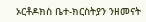ኦርቶዶክስ ቤተ-ክርስትያን ንዘመናት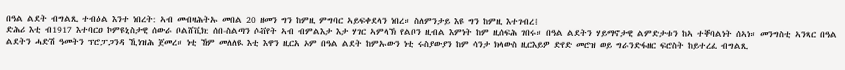በዓል ልደት ብግልጺ ተብዕል እንተ ነበረት: ኣብ መብዛሕትኡ መበል 20 ዘመን ግን ከምዚ ምግባር ኣይፍቀደላን ነበረ። ስለምንታይ እዩ ግን ከምዚ እተገብረ፧
ድሕሪ እቲ ብ1917 እተባርዐ ኮምዩኒስታዊ ሰውራ ቦልሸቪክ: ሰበ-ስልጣን ሶቭየት ኣብ ብምልእታ እታ ሃገር ኣምላኽ የልቦን ዚብል እምነት ከም ዚሰፍሕ ገበሩ። በዓል ልደትን ሃይማኖታዊ ልምድታቱን ከኣ ተቐባልነት ሰኣነ። መንግስቲ ኣንጻር በዓል ልደትን ሓድሽ ዓመትን ፕሮፓጋንዳ ኺነዝሕ ጀመረ። ነቲ ኸም መለለዪ እቲ እዋን ዚርአ ኦም በዓል ልደት ከምኡውን ነቲ ሩስያውያን ከም ሳንታ ክላውስ ዚርእይዎ ድየድ መሮዝ ወይ ግራንድፋዘር ፍሮስት ከይተረፈ ብግልጺ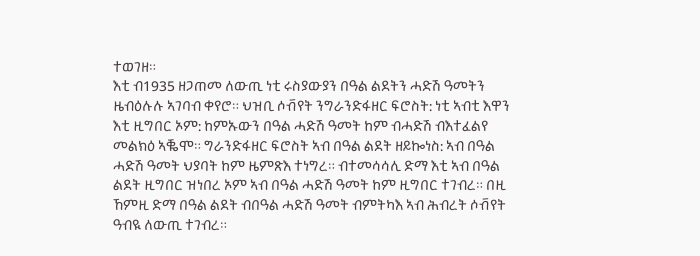ተወገዘ።
እቲ ብ1935 ዘጋጠመ ለውጢ ነቲ ሩስያውያን በዓል ልደትን ሓድሽ ዓመትን ዜብዕሉሉ ኣገባብ ቀየሮ። ህዝቢ ሶቭየት ንግራንድፋዘር ፍሮስት: ነቲ ኣብቲ እዋን እቲ ዚግበር ኦም: ከምኡውን በዓል ሓድሽ ዓመት ከም ብሓድሽ ብእተፈልየ መልክዕ ኣቘሞ። ግራንድፋዘር ፍሮስት ኣብ በዓል ልደት ዘይኰነስ: ኣብ በዓል ሓድሽ ዓመት ህያባት ከም ዜምጽእ ተነግረ። ብተመሳሳሊ ድማ እቲ ኣብ በዓል ልደት ዚግበር ዝነበረ ኦም ኣብ በዓል ሓድሽ ዓመት ከም ዚግበር ተገብረ። በዚ ኸምዚ ድማ በዓል ልደት ብበዓል ሓድሽ ዓመት ብምትካእ ኣብ ሕብረት ሶቭየት ዓብዪ ለውጢ ተገብረ።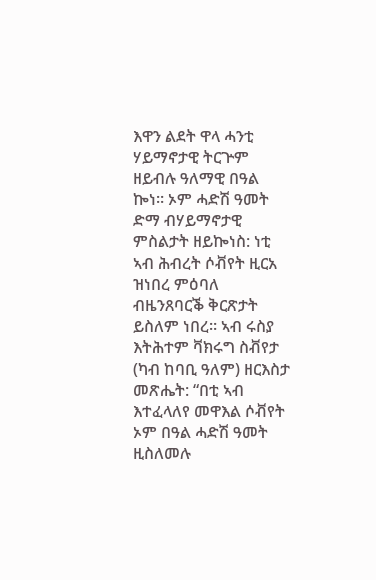እዋን ልደት ዋላ ሓንቲ ሃይማኖታዊ ትርጕም ዘይብሉ ዓለማዊ በዓል ኰነ። ኦም ሓድሽ ዓመት ድማ ብሃይማኖታዊ ምስልታት ዘይኰነስ: ነቲ ኣብ ሕብረት ሶቭየት ዚርአ ዝነበረ ምዕባለ ብዜንጸባርቕ ቅርጽታት ይስለም ነበረ። ኣብ ሩስያ እትሕተም ቫክሩግ ስቭየታ (ካብ ከባቢ ዓለም) ዘርእስታ መጽሔት: “በቲ ኣብ እተፈላለየ መዋእል ሶቭየት ኦም በዓል ሓድሽ ዓመት ዚስለመሉ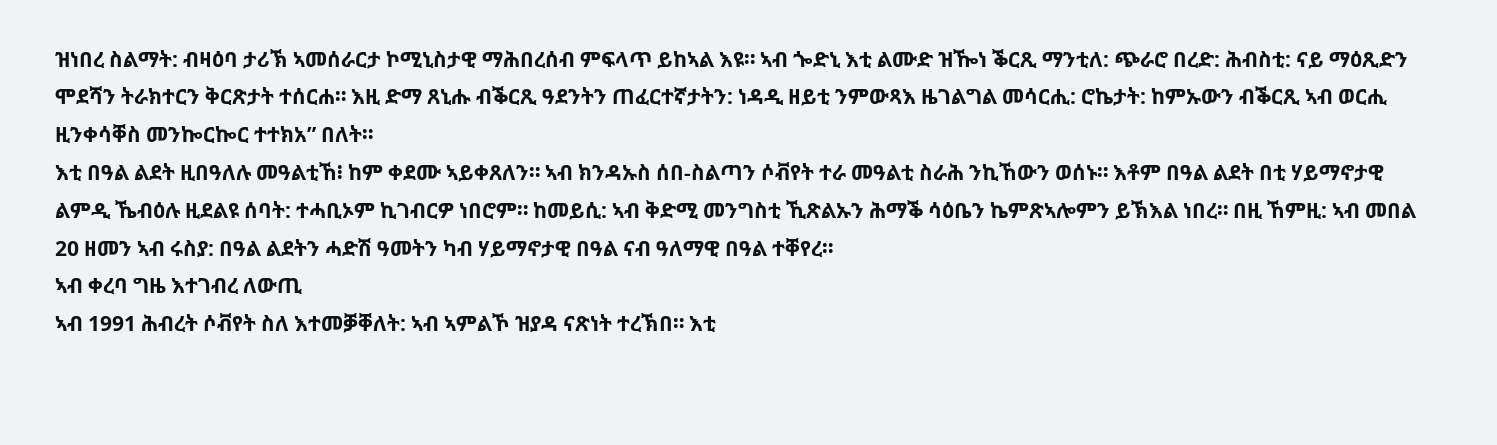ዝነበረ ስልማት: ብዛዕባ ታሪኽ ኣመሰራርታ ኮሚኒስታዊ ማሕበረሰብ ምፍላጥ ይከኣል እዩ። ኣብ ጐድኒ እቲ ልሙድ ዝዀነ ቕርጺ ማንቲለ: ጭራሮ በረድ: ሕብስቲ: ናይ ማዕጺድን ሞደሻን ትራክተርን ቅርጽታት ተሰርሐ። እዚ ድማ ጸኒሑ ብቕርጺ ዓደንትን ጠፈርተኛታትን: ነዳዲ ዘይቲ ንምውጻእ ዜገልግል መሳርሒ: ሮኬታት: ከምኡውን ብቕርጺ ኣብ ወርሒ ዚንቀሳቐስ መንኰርኰር ተተክአ” በለት።
እቲ በዓል ልደት ዚበዓለሉ መዓልቲኸ፧ ከም ቀደሙ ኣይቀጸለን። ኣብ ክንዳኡስ ሰበ-ስልጣን ሶቭየት ተራ መዓልቲ ስራሕ ንኪኸውን ወሰኑ። እቶም በዓል ልደት በቲ ሃይማኖታዊ ልምዲ ኼብዕሉ ዚደልዩ ሰባት: ተሓቢኦም ኪገብርዎ ነበሮም። ከመይሲ: ኣብ ቅድሚ መንግስቲ ኺጽልኡን ሕማቕ ሳዕቤን ኬምጽኣሎምን ይኽእል ነበረ። በዚ ኸምዚ: ኣብ መበል 20 ዘመን ኣብ ሩስያ: በዓል ልደትን ሓድሽ ዓመትን ካብ ሃይማኖታዊ በዓል ናብ ዓለማዊ በዓል ተቐየረ።
ኣብ ቀረባ ግዜ እተገብረ ለውጢ
ኣብ 1991 ሕብረት ሶቭየት ስለ እተመቓቐለት: ኣብ ኣምልኾ ዝያዳ ናጽነት ተረኽበ። እቲ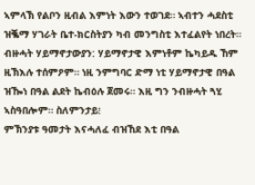ኣምላኽ የልቦን ዚብል እምነት እውን ተወገደ። ኣብተን ሓደስቲ ዝቘማ ሃገራት ቤተ-ክርስትያን ካብ መንግስቲ እተፈልየት ነበረት። ብዙሓት ሃይማኖታውያን: ሃይማኖታዊ እምነቶም ኬካይዱ ኸም ዚኽእሉ ተሰምዖም። ነዚ ንምግባር ድማ ነቲ ሃይማኖታዊ በዓል ዝዀነ በዓል ልደት ኬብዕሉ ጀመሩ። እዚ ግን ንብዙሓት ጓሂ ኣስዓበሎም። ስለምንታይ፧
ምኽንያቱ ዓመታት እናሓለፈ ብዝኸደ እቲ በዓል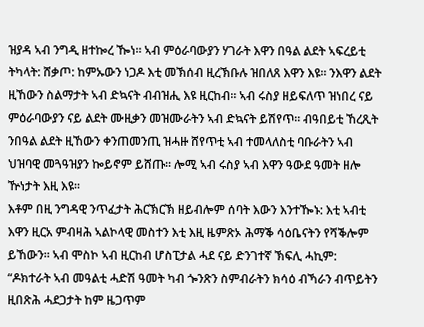ዝያዳ ኣብ ንግዲ ዘተኰረ ዀነ። ኣብ ምዕራባውያን ሃገራት እዋን በዓል ልደት ኣፍረይቲ ትካላት: ሸቃጦ: ከምኡውን ነጋዶ እቲ መኽሰብ ዚረኽቡሉ ዝበለጸ እዋን እዩ። ንእዋን ልደት ዚኸውን ስልማታት ኣብ ድኳናት ብብዝሒ እዩ ዚርከብ። ኣብ ሩስያ ዘይፍለጥ ዝነበረ ናይ ምዕራባውያን ናይ ልደት ሙዚቃን መዝሙራትን ኣብ ድኳናት ይሽየጥ። ብዓበይቲ ኸረጺት ንበዓል ልደት ዚኸውን ቀንጠመንጢ ዝሓዙ ሸየጥቲ ኣብ ተመላለስቲ ባቡራትን ኣብ ህዝባዊ መጓዓዝያን ኰይኖም ይሸጡ። ሎሚ ኣብ ሩስያ ኣብ እዋን ዓውደ ዓመት ዘሎ ዅነታት እዚ እዩ።
እቶም በዚ ንግዳዊ ንጥፈታት ሕርኽርኽ ዘይብሎም ሰባት እውን እንተዀኑ: እቲ ኣብቲ እዋን ዚርአ ምብዛሕ ኣልኮላዊ መስተን እቲ እዚ ዜምጽኦ ሕማቕ ሳዕቤናትን የሻቕሎም ይኸውን። ኣብ ሞስኮ ኣብ ዚርከብ ሆስፒታል ሓደ ናይ ድንገተኛ ኽፍሊ ሓኪም: “ዶክተራት ኣብ መዓልቲ ሓድሽ ዓመት ካብ ጐንጽን ስምብራትን ክሳዕ ብኻራን ብጥይትን ዚበጽሕ ሓደጋታት ከም ዜጋጥም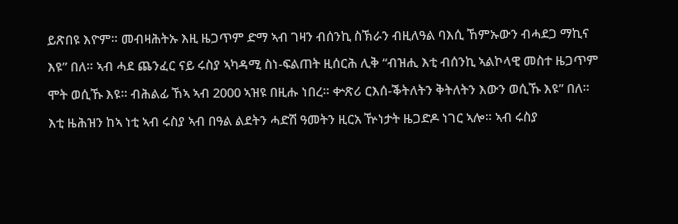ይጽበዩ እዮም። መብዛሕትኡ እዚ ዜጋጥም ድማ ኣብ ገዛን ብሰንኪ ስኽራን ብዚለዓል ባእሲ ኸምኡውን ብሓደጋ ማኪና እዩ” በለ። ኣብ ሓደ ጨንፈር ናይ ሩስያ ኣካዳሚ ስነ-ፍልጠት ዚሰርሕ ሊቅ “ብዝሒ እቲ ብሰንኪ ኣልኮላዊ መስተ ዜጋጥም ሞት ወሲኹ እዩ። ብሕልፊ ኸኣ ኣብ 2000 ኣዝዩ በዚሑ ነበረ። ቍጽሪ ርእሰ-ቕትለትን ቅትለትን እውን ወሲኹ እዩ” በለ።
እቲ ዜሕዝን ከኣ ነቲ ኣብ ሩስያ ኣብ በዓል ልደትን ሓድሽ ዓመትን ዚርአ ዅነታት ዜጋድዶ ነገር ኣሎ። ኣብ ሩስያ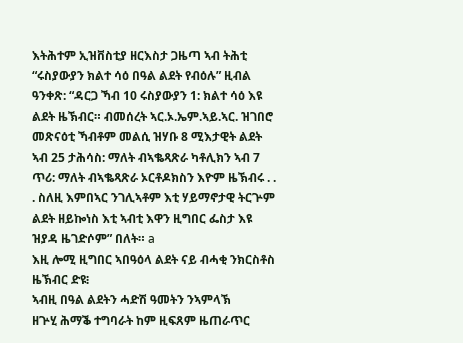እትሕተም ኢዝቨስቲያ ዘርእስታ ጋዜጣ ኣብ ትሕቲ “ሩስያውያን ክልተ ሳዕ በዓል ልደት የብዕሉ” ዚብል ዓንቀጽ: “ዳርጋ ኻብ 10 ሩስያውያን 1: ክልተ ሳዕ እዩ ልደት ዜኽብር። ብመሰረት ኣር.ኦ.ኤም.ኣይ.ኣር. ዝገበሮ መጽናዕቲ ኻብቶም መልሲ ዝሃቡ 8 ሚእታዊት ልደት ኣብ 25 ታሕሳስ: ማለት ብኣቈጻጽራ ካቶሊክን ኣብ 7 ጥሪ: ማለት ብኣቈጻጽራ ኦርቶዶክስን እዮም ዜኽብሩ . . . ስለዚ እምበኣር ንገሊኣቶም እቲ ሃይማኖታዊ ትርጕም ልደት ዘይኰነስ እቲ ኣብቲ እዋን ዚግበር ፌስታ እዩ ዝያዳ ዜገድሶም” በለት። a
እዚ ሎሚ ዚግበር ኣበዓዕላ ልደት ናይ ብሓቂ ንክርስቶስ ዜኽብር ድዩ፧
ኣብዚ በዓል ልደትን ሓድሽ ዓመትን ንኣምላኽ
ዘጕሂ ሕማቕ ተግባራት ከም ዚፍጸም ዜጠራጥር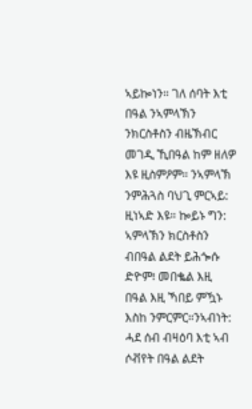ኣይኰነን። ገለ ሰባት እቲ በዓል ንኣምላኽን ንክርስቶስን ብዜኽብር መገዲ ኺበዓል ከም ዘለዎ እዩ ዚስምዖም። ንኣምላኽ ንምሕጓስ ባህጊ ምርኣይ: ዚነኣድ እዩ። ኰይኑ ግን: ኣምላኽን ክርስቶስን ብበዓል ልደት ይሕጐሱ ድዮም፧ መበቈል እዚ በዓል እዚ ኻበይ ምዃኑ እስከ ንምርምር።ንኣብነት: ሓደ ሰብ ብዛዕባ እቲ ኣብ ሶቭየት በዓል ልደት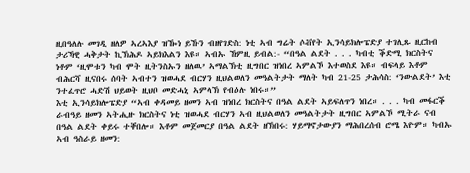ዚበዓለሉ መገዲ ዘለዎ ኣረኣእያ ዝዀነ ይኹን ብዘየገድስ: ነቲ ኣብ ግሬት ሶቭየት ኢንሳይክሎፔድያ ተገሊጹ ዚርከብ ታሪኻዊ ሓቅታት ኪኽሕዶ ኣይክእልን እዩ። ኣብኡ ኸምዚ ይብል:- “በዓል ልደት . . . ካብቲ ቕድሚ ክርስትና ነቶም ‘ዚሞቱን ካብ ሞት ዚትንስኡን ዘለዉ’ ኣማልኽቲ ዚግበር ዝነበረ ኣምልኾ እተወስደ እዩ። ብፍላይ እቶም ብሕርሻ ዚናበሩ ሰባት ኣብተን ዝወሓደ ብርሃን ዚህልወለን መዓልትታት ማለት ካብ 21-25 ታሕሳስ: ‘ንውልደት’ እቲ ንተፈጥሮ ሓድሽ ህይወት ዚህቦ መድሓኒ ኣምላኽ የብዕሉ ነበሩ።”
እቲ ኢንሳይክሎፔድያ “ኣብ ቀዳመይ ዘመን ኣብ ዝነበረ ክርስትና በዓል ልደት ኣይፍለጥን ነበረ። . . . ካብ መፋርቕ ራብዓይ ዘመን ኣትሒዙ ክርስትና ነቲ ዝወሓደ ብርሃን ኣብ ዚህልወለን መዓልትታት ዚግበር ኣምልኾ ሚትራ ናብ በዓል ልደት ቀይሩ ተቐበሎ። እቶም መጀመርያ በዓል ልደት ዘኽበሩ: ሃይማኖታውያን ማሕበረሰብ ሮሜ እዮም። ካብኡ ኣብ ዓስራይ ዘመን: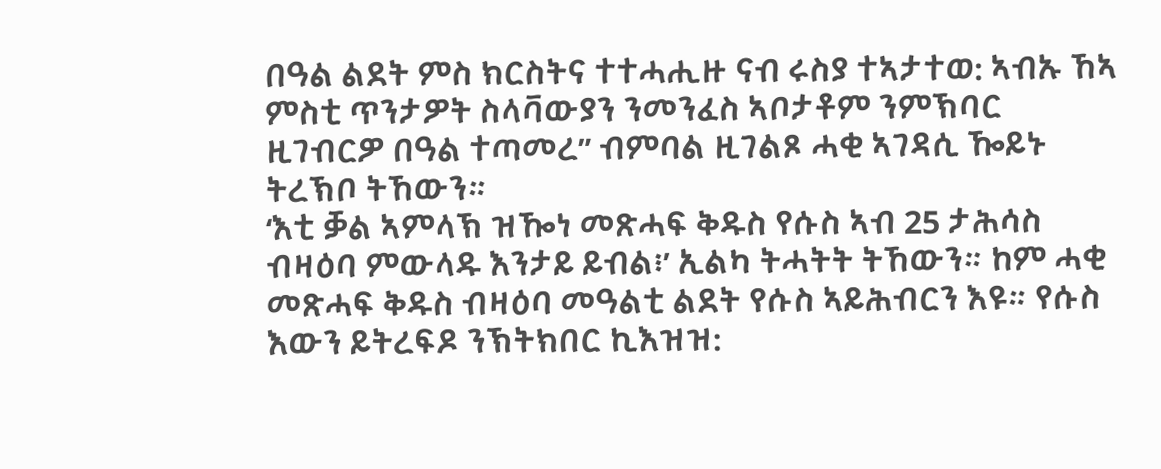በዓል ልደት ምስ ክርስትና ተተሓሒዙ ናብ ሩስያ ተኣታተወ: ኣብኡ ኸኣ ምስቲ ጥንታዎት ስላቫውያን ንመንፈስ ኣቦታቶም ንምኽባር ዚገብርዎ በዓል ተጣመረ” ብምባል ዚገልጾ ሓቂ ኣገዳሲ ዀይኑ ትረኽቦ ትኸውን።
‘እቲ ቓል ኣምላኽ ዝዀነ መጽሓፍ ቅዱስ የሱስ ኣብ 25 ታሕሳስ ብዛዕባ ምውላዱ እንታይ ይብል፧’ ኢልካ ትሓትት ትኸውን። ከም ሓቂ መጽሓፍ ቅዱስ ብዛዕባ መዓልቲ ልደት የሱስ ኣይሕብርን እዩ። የሱስ እውን ይትረፍዶ ንኽትክበር ኪእዝዝ: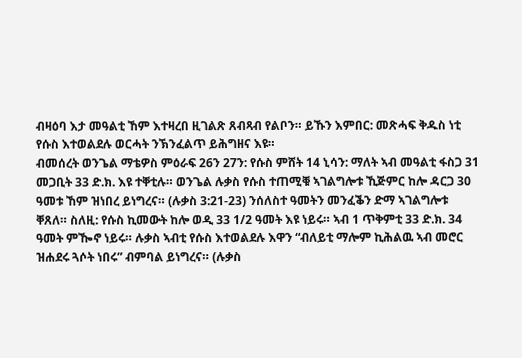ብዛዕባ እታ መዓልቲ ኸም እተዛረበ ዚገልጽ ጸብጻብ የልቦን። ይኹን እምበር: መጽሓፍ ቅዱስ ነቲ የሱስ እተወልደሉ ወርሓት ንኽንፈልጥ ይሕግዘና እዩ።
ብመሰረት ወንጌል ማቴዎስ ምዕራፍ 26ን 27ን: የሱስ ምሸት 14 ኒሳን: ማለት ኣብ መዓልቲ ፋስጋ 31 መጋቢት 33 ድ.ክ. እዩ ተቐቲሉ። ወንጌል ሉቃስ የሱስ ተጠሚቑ ኣገልግሎቱ ኺጅምር ከሎ ዳርጋ 30 ዓመቱ ኸም ዝነበረ ይነግረና። (ሉቃስ 3:21-23) ንሰለስተ ዓመትን መንፈቕን ድማ ኣገልግሎቱ ቐጸለ። ስለዚ: የሱስ ኪመውት ከሎ ወዲ 33 1/2 ዓመት እዩ ነይሩ። ኣብ 1 ጥቅምቲ 33 ድ.ክ. 34 ዓመት ምዀኖ ነይሩ። ሉቃስ ኣብቲ የሱስ እተወልደሉ እዋን “ብለይቲ ማሎም ኪሕልዉ ኣብ መሮር ዝሐደሩ ጓሶት ነበሩ” ብምባል ይነግረና። (ሉቃስ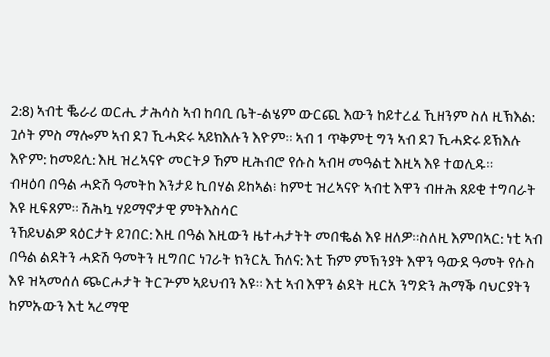2:8) ኣብቲ ቘራሪ ወርሒ ታሕሳስ ኣብ ከባቢ ቤት-ልሄም ውርጪ እውን ከይተረፈ ኺዘንም ስለ ዚኽእል: ጓሶት ምስ ማሎም ኣብ ደገ ኺሓድሩ ኣይክእሉን እዮም። ኣብ 1 ጥቅምቲ ግን ኣብ ደገ ኺሓድሩ ይኽእሉ እዮም: ከመይሲ: እዚ ዝረኣናዮ መርትዖ ኸም ዚሕብሮ የሱስ ኣብዛ መዓልቲ እዚኣ እዩ ተወሊዱ።
ብዛዕባ በዓል ሓድሽ ዓመትከ እንታይ ኪበሃል ይከኣል፧ ከምቲ ዝረኣናዮ ኣብቲ እዋን ብዙሕ ጸይቂ ተግባራት እዩ ዚፍጸም። ሽሕኳ ሃይማኖታዊ ምትእስሳር
ንኸይህልዎ ጻዕርታት ይገበር: እዚ በዓል እዚውን ዜተሓታትት መበቈል እዩ ዘለዎ።ስለዚ እምበኣር: ነቲ ኣብ በዓል ልደትን ሓድሽ ዓመትን ዚግበር ነገራት ክንርኢ ኸለና: እቲ ኸም ምኽንያት እዋን ዓውደ ዓመት የሱስ እዩ ዝኣመሰለ ጭርሖታት ትርጕም ኣይህብን እዩ። እቲ ኣብ እዋን ልደት ዚርአ ንግድን ሕማቕ ባህርያትን ከምኡውን እቲ ኣረማዊ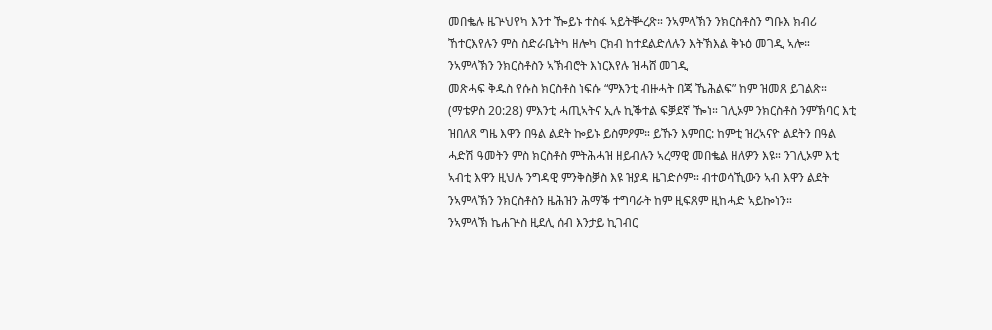መበቈሉ ዜጕህየካ እንተ ዀይኑ ተስፋ ኣይትቝረጽ። ንኣምላኽን ንክርስቶስን ግቡእ ክብሪ ኸተርእየሉን ምስ ስድራቤትካ ዘሎካ ርክብ ከተደልድለሉን እትኽእል ቅኑዕ መገዲ ኣሎ።
ንኣምላኽን ንክርስቶስን ኣኽብሮት እነርእየሉ ዝሓሸ መገዲ
መጽሓፍ ቅዱስ የሱስ ክርስቶስ ነፍሱ “ምእንቲ ብዙሓት በጃ ኼሕልፍ” ከም ዝመጸ ይገልጽ። (ማቴዎስ 20:28) ምእንቲ ሓጢኣትና ኢሉ ኪቕተል ፍቓደኛ ዀነ። ገሊኦም ንክርስቶስ ንምኽባር እቲ ዝበለጸ ግዜ እዋን በዓል ልደት ኰይኑ ይስምዖም። ይኹን እምበር: ከምቲ ዝረኣናዮ ልደትን በዓል ሓድሽ ዓመትን ምስ ክርስቶስ ምትሕሓዝ ዘይብሉን ኣረማዊ መበቈል ዘለዎን እዩ። ንገሊኦም እቲ ኣብቲ እዋን ዚህሉ ንግዳዊ ምንቅስቓስ እዩ ዝያዳ ዜገድሶም። ብተወሳኺውን ኣብ እዋን ልደት ንኣምላኽን ንክርስቶስን ዜሕዝን ሕማቕ ተግባራት ከም ዚፍጸም ዚከሓድ ኣይኰነን።
ንኣምላኽ ኬሐጕስ ዚደሊ ሰብ እንታይ ኪገብር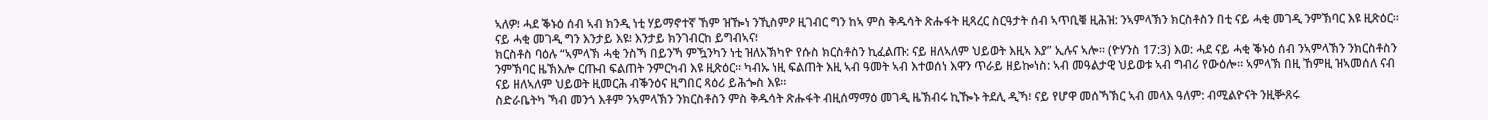ኣለዎ፧ ሓደ ቕኑዕ ሰብ ኣብ ክንዲ ነቲ ሃይማኖተኛ ኸም ዝዀነ ንኺስምዖ ዚገብር ግን ከኣ ምስ ቅዱሳት ጽሑፋት ዚጻረር ስርዓታት ሰብ ኣጥቢቑ ዚሕዝ: ንኣምላኽን ክርስቶስን በቲ ናይ ሓቂ መገዲ ንምኽባር እዩ ዚጽዕር። ናይ ሓቂ መገዲ ግን እንታይ እዩ፧ እንታይ ክንገብርከ ይግብኣና፧
ክርስቶስ ባዕሉ “ኣምላኽ ሓቂ ንስኻ በይንኻ ምዃንካን ነቲ ዝለአኽካዮ የሱስ ክርስቶስን ኪፈልጡ: ናይ ዘለኣለም ህይወት እዚኣ እያ” ኢሉና ኣሎ። (ዮሃንስ 17:3) እወ: ሓደ ናይ ሓቂ ቕኑዕ ሰብ ንኣምላኽን ንክርስቶስን ንምኽባር ዜኽእሎ ርጡብ ፍልጠት ንምርካብ እዩ ዚጽዕር። ካብኡ ነዚ ፍልጠት እዚ ኣብ ዓመት ኣብ እተወሰነ እዋን ጥራይ ዘይኰነስ: ኣብ መዓልታዊ ህይወቱ ኣብ ግብሪ የውዕሎ። ኣምላኽ በዚ ኸምዚ ዝኣመሰለ ናብ ናይ ዘለኣለም ህይወት ዚመርሕ ብቕንዕና ዚግበር ጻዕሪ ይሕጐስ እዩ።
ስድራቤትካ ኻብ መንጎ እቶም ንኣምላኽን ንክርስቶስን ምስ ቅዱሳት ጽሑፋት ብዚሰማማዕ መገዲ ዜኽብሩ ኪዀኑ ትደሊ ዲኻ፧ ናይ የሆዋ መሰኻኽር ኣብ መላእ ዓለም: ብሚልዮናት ንዚቝጸሩ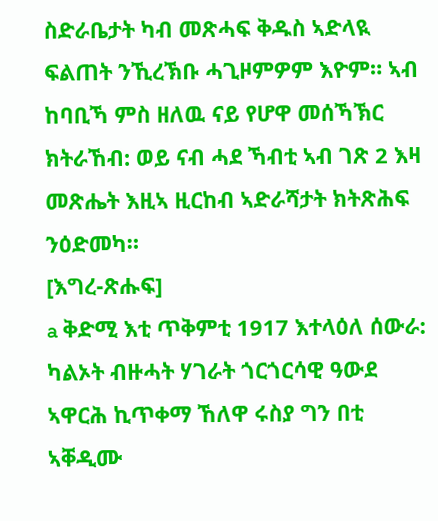ስድራቤታት ካብ መጽሓፍ ቅዱስ ኣድላዪ ፍልጠት ንኺረኽቡ ሓጊዞምዎም እዮም። ኣብ ከባቢኻ ምስ ዘለዉ ናይ የሆዋ መሰኻኽር ክትራኸብ: ወይ ናብ ሓደ ኻብቲ ኣብ ገጽ 2 እዛ መጽሔት እዚኣ ዚርከብ ኣድራሻታት ክትጽሕፍ ንዕድመካ።
[እግረ-ጽሑፍ]
a ቅድሚ እቲ ጥቅምቲ 1917 እተላዕለ ሰውራ: ካልኦት ብዙሓት ሃገራት ጎርጎርሳዊ ዓውደ ኣዋርሕ ኪጥቀማ ኸለዋ ሩስያ ግን በቲ ኣቐዲሙ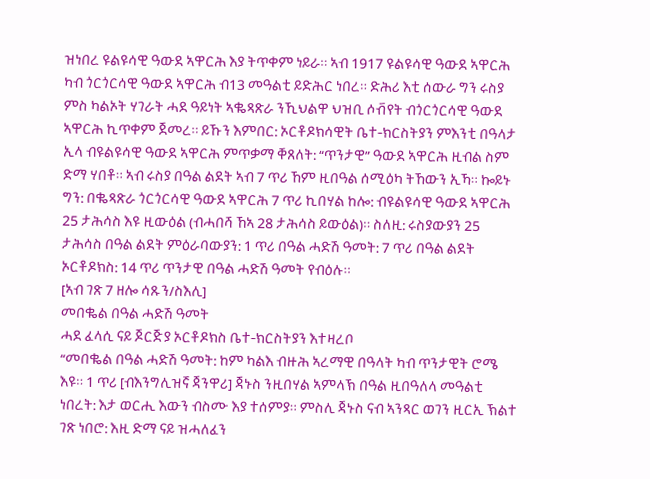ዝነበረ ዩልዩሳዊ ዓውደ ኣዋርሕ እያ ትጥቀም ነይራ። ኣብ 1917 ዩልዩሳዊ ዓውደ ኣዋርሕ ካብ ጎርጎርሳዊ ዓውደ ኣዋርሕ ብ13 መዓልቲ ይድሕር ነበረ። ድሕሪ እቲ ሰውራ ግን ሩስያ ምስ ካልኦት ሃገራት ሓደ ዓይነት ኣቈጻጽራ ንኺህልዋ ህዝቢ ሶቭየት ብጎርጎርሳዊ ዓውደ ኣዋርሕ ኪጥቀም ጀመረ። ይኹን እምበር: ኦርቶዶክሳዊት ቤተ-ክርስትያን ምእንቲ በዓላታ ኢላ ብዩልዩሳዊ ዓውደ ኣዋርሕ ምጥቃማ ቐጸለት: “ጥንታዊ” ዓውደ ኣዋርሕ ዚብል ስም ድማ ሃበቶ። ኣብ ሩስያ በዓል ልደት ኣብ 7 ጥሪ ኸም ዚበዓል ሰሚዕካ ትኸውን ኢኻ። ኰይኑ ግን: በቈጻጽራ ጎርጎርሳዊ ዓውደ ኣዋርሕ 7 ጥሪ ኪበሃል ከሎ: ብዩልዩሳዊ ዓውደ ኣዋርሕ 25 ታሕሳስ እዩ ዚውዕል (ብሓበሻ ኸኣ 28 ታሕሳስ ይውዕል)። ስለዚ: ሩስያውያን 25 ታሕሳስ በዓል ልደት ምዕራባውያን: 1 ጥሪ በዓል ሓድሽ ዓመት: 7 ጥሪ በዓል ልደት ኦርቶዶክስ: 14 ጥሪ ጥንታዊ በዓል ሓድሽ ዓመት የብዕሉ።
[ኣብ ገጽ 7 ዘሎ ሳጹን/ስእሊ]
መበቈል በዓል ሓድሽ ዓመት
ሓደ ፈላሲ ናይ ጆርጅያ ኦርቶዶክስ ቤተ-ክርስትያን እተዛረቦ
“መበቈል በዓል ሓድሽ ዓመት: ከም ካልእ ብዙሕ ኣረማዊ በዓላት ካብ ጥንታዊት ሮሜ እዩ። 1 ጥሪ [ብእንግሊዝኛ ጃንዋሪ] ጃኑስ ንዚበሃል ኣምላኽ በዓል ዚበዓለላ መዓልቲ ነበረት: እታ ወርሒ እውን ብስሙ እያ ተሰምያ። ምስሊ ጃኑስ ናብ ኣንጻር ወገን ዚርኢ ኽልተ ገጽ ነበሮ: እዚ ድማ ናይ ዝሓለፈን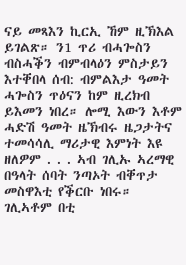ናይ መጻእን ኪርኢ ኸም ዚኽእል ይገልጽ። ን1 ጥሪ ብሓጐስን ብስሓቕን ብምብላዕን ምስታይን እተቐበላ ሰብ: ብምልእታ ዓመት ሓጐስን ጥዕናን ከም ዚረክብ ይእመን ነበረ። ሎሚ እውን እቶም ሓድሽ ዓመት ዜኽብሩ ዜጋታትና ተመሳሳሊ ማሪታዊ እምነት እዩ ዘለዎም . . . ኣብ ገሊኡ ኣረማዊ በዓላት ሰባት ንጣኦት ብቐጥታ መስዋእቲ የቕርቡ ነበሩ። ገሊኣቶም በቲ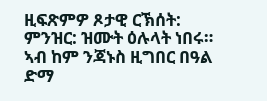ዚፍጽምዎ ጾታዊ ርኽሰት: ምንዝር: ዝሙት ዕሉላት ነበሩ። ኣብ ከም ንጃኑስ ዚግበር በዓል ድማ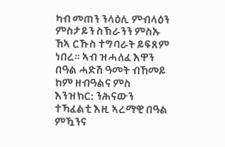ካብ መጠን ንላዕሊ ምብላዕን ምስታይን ስኽራንን ምስኡ ኸኣ ርኹስ ተግባራት ይፍጸም ነበረ። ኣብ ዝሓለፈ እዋን በዓል ሓድሽ ዓመት ብኸመይ ከም ዘብዓልና ምስ እንዝክር: ንሕናውን ተኻፈልቲ እዚ ኣረማዊ በዓል ምዃንና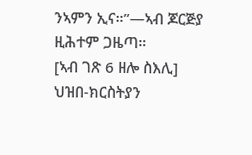ንኣምን ኢና።”—ኣብ ጆርጅያ ዚሕተም ጋዜጣ።
[ኣብ ገጽ 6 ዘሎ ስእሊ]
ህዝበ-ክርስትያን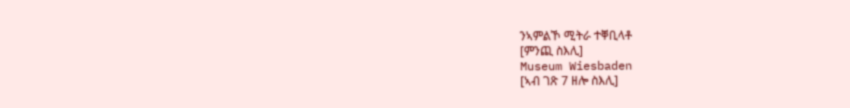ንኣምልኾ ሚትራ ተቐቢላቶ
[ምንጪ ስእሊ]
Museum Wiesbaden
[ኣብ ገጽ 7 ዘሎ ስእሊ]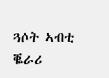ጓሶት ኣብቲ ቘራሪ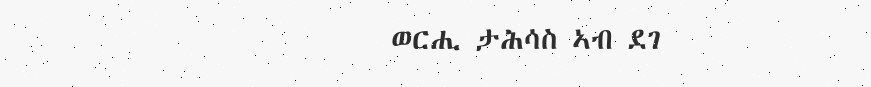ወርሒ ታሕሳስ ኣብ ደገ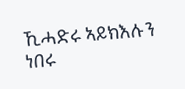ኺሓድሩ ኣይክእሉን ነበሩ